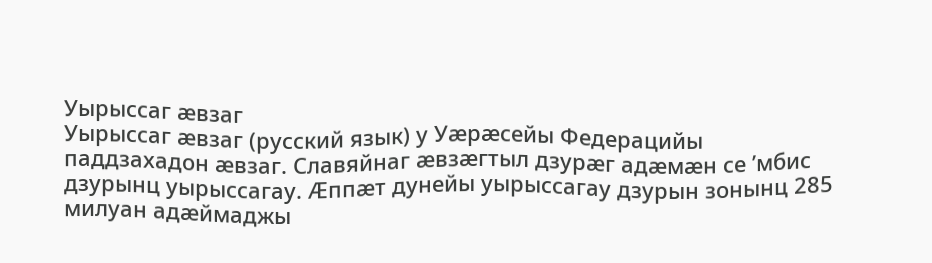Уырыссаг æвзаг
Уырыссаг æвзаг (русский язык) у Уæрæсейы Федерацийы паддзахадон æвзаг. Славяйнаг æвзæгтыл дзурæг адæмæн се ’мбис дзурынц уырыссагау. Æппæт дунейы уырыссагау дзурын зонынц 285 милуан адæймаджы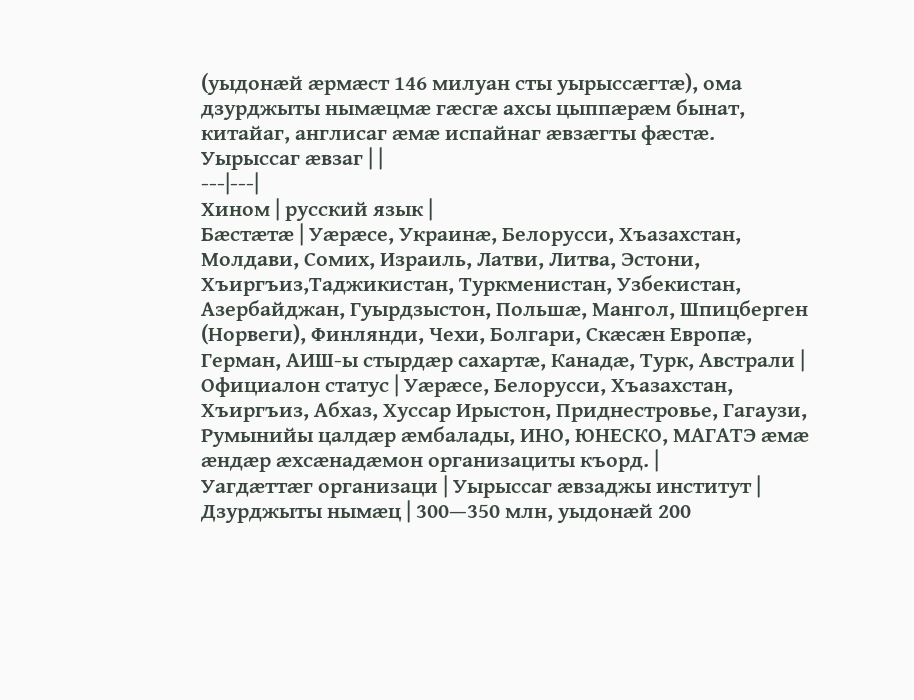(уыдонæй æрмæст 146 милуан сты уырыссæгтæ), ома дзурджыты нымæцмæ гæсгæ ахсы цыппæрæм бынат, китайаг, англисаг æмæ испайнаг æвзæгты фæстæ.
Уырыссаг æвзаг | |
---|---|
Хином | русский язык |
Бæстæтæ | Уæрæсе, Украинæ, Белорусси, Хъазахстан, Молдави, Сомих, Израиль, Латви, Литва, Эстони, Хъиргъиз,Таджикистан, Туркменистан, Узбекистан, Азербайджан, Гуырдзыстон, Польшæ, Мангол, Шпицберген (Норвеги), Финлянди, Чехи, Болгари, Скæсæн Европæ, Герман, АИШ-ы стырдæр сахартæ, Канадæ, Турк, Австрали |
Официалон статус | Уæрæсе, Белорусси, Хъазахстан, Хъиргъиз, Абхаз, Хуссар Ирыстон, Приднестровье, Гагаузи, Румынийы цалдæр æмбалады, ИНО, ЮНЕСКО, МАГАТЭ æмæ æндæр æхсæнадæмон организациты къорд. |
Уагдæттæг организаци | Уырыссаг æвзаджы институт |
Дзурджыты нымæц | 300—350 млн, уыдонæй 200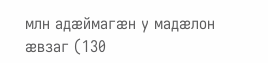млн адæймагæн у мадæлон æвзаг (130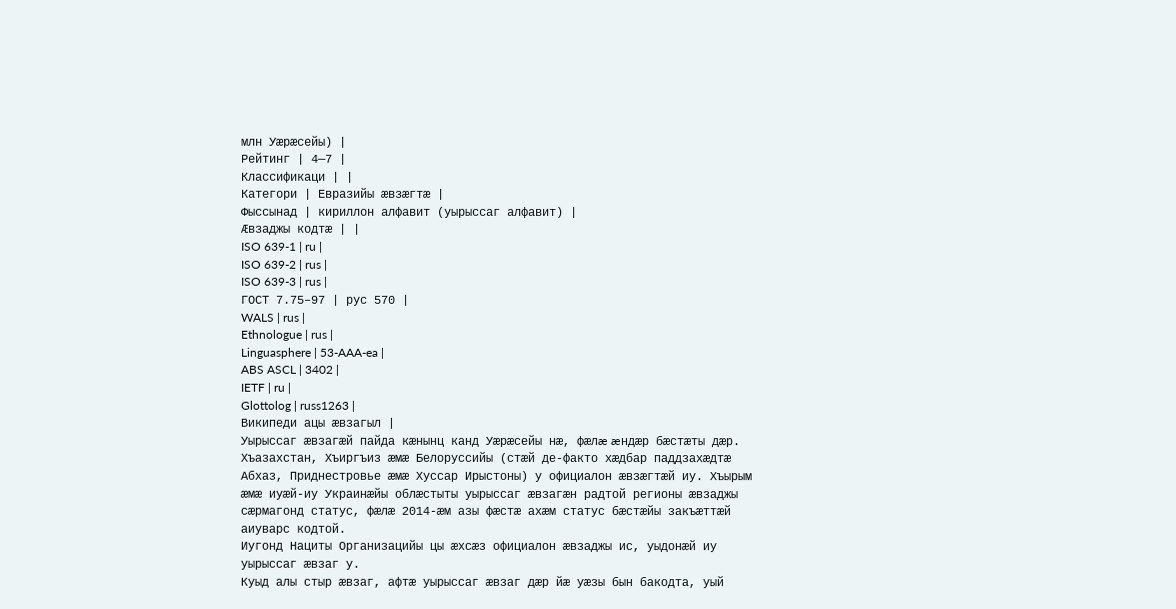млн Уæрæсейы) |
Рейтинг | 4—7 |
Классификаци | |
Категори | Евразийы æвзæгтæ |
Фыссынад | кириллон алфавит (уырыссаг алфавит) |
Æвзаджы кодтæ | |
ISO 639-1 | ru |
ISO 639-2 | rus |
ISO 639-3 | rus |
ГОСТ 7.75–97 | рус 570 |
WALS | rus |
Ethnologue | rus |
Linguasphere | 53-AAA-ea |
ABS ASCL | 3402 |
IETF | ru |
Glottolog | russ1263 |
Википеди ацы æвзагыл |
Уырыссаг æвзагæй пайда кæнынц канд Уæрæсейы нæ, фæлæ æндæр бæстæты дæр. Хъазахстан, Хъиргъиз æмæ Белоруссийы (стæй де-факто хæдбар паддзахæдтæ Абхаз, Приднестровье æмæ Хуссар Ирыстоны) у официалон æвзæгтæй иу. Хъырым æмæ иуæй-иу Украинæйы облæстыты уырыссаг æвзагæн радтой регионы æвзаджы сæрмагонд статус, фæлæ 2014-æм азы фæстæ ахæм статус бæстæйы закъæттæй аиуварс кодтой.
Иугонд Нациты Организацийы цы æхсæз официалон æвзаджы ис, уыдонæй иу уырыссаг æвзаг у.
Куыд алы стыр æвзаг, афтæ уырыссаг æвзаг дæр йæ уæзы бын бакодта, уый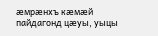æмрæнхъ кæмæй пайдагонд цæуы, уыцы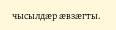чысылдæр æвзæгты.